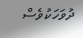ދުވަހަކުވެސް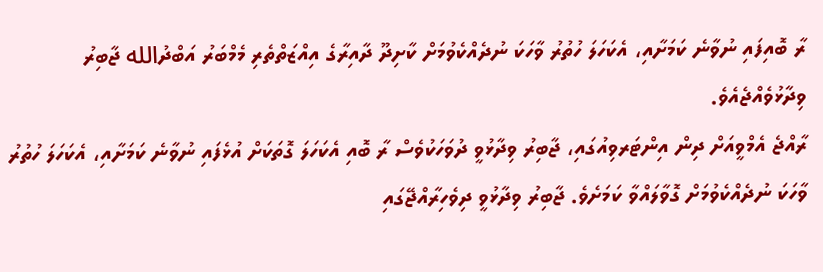ރާ ބޮއިފައި ނުވާނެ ކަމަށާއި، އެކަހަލަ ހުތުރު ވާހަކަ ނުދެއްކެވުމަށް ކާށިދޫ ދާއިރާގެ އިއްޒަތްތެރި މެމްބަރު އަބްދުالله ޖާބިރު ވިދާޅުވެއްޖެއެވެ.
ރާއްޖެ އެމްވީއަށް ދިން އިންޓަރވިއުގައި، ޖާބިރު ވިދާޅުވީ ދުވަހަކުވެސް ރާ ބޮއި އެކަހަލަ ގޮތަކަށް އުޅެފައި ނުވާނެ ކަމަށާއި، އެކަހަލަ ހުތުރު ވާހަކަ ނުދެއްކެވުމަށް ގޮވާލައްވާ ކަމަށެވެ. ޖާބިރު ވިދާޅުވީ ދިވެހިރާއްޖޭގައި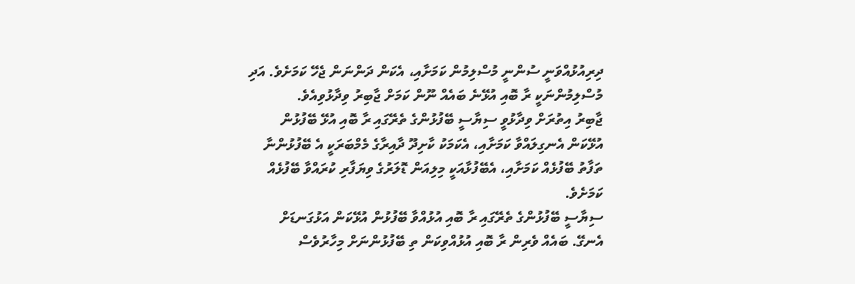ދިރިއުޅުއްވަނީ ސުންނީ މުސްލިމުން ކަމަށާއި، އެކަން ދަންނަން ޖެހޭ ކަމަށެވެ. އަދި މުސްލިމުންނަކީ ރާ ބޮއި އުޅޭނެ ބައެއް ނޫން ކަމަށް ޖާބިރު ވިދާޅުވިއެވެ.
ޖާބިރު އިތުރަށް ވިދާޅުވީ ސިޔާސީ ބޭފުޅުންގެ ތެރޭގައި ރާ ބޮއި އުޅޭ ބޭފުޅުން އުޅޭކަން އެނގިލައްވާ ކަމަށާއި، އެކަމަކު ކާށިދޫ ދާއިރާގެ މެމްބަރަކީ އެ ބޭފުޅުންނާ ތަފާތު ބޭފުޅެއް ކަމަށާއި، އެބޭފުޅާއަކީ މިލިއަން ޑޮލަރުގެ ވިޔަފާރި ކުރައްވާ ބޭފުޅެއް ކަމަށެވެ.
ސިޔާސީ ބޭފުޅުންގެ ތެރޭގައި ރާ ބޮއި އުޅުއްވާ ބޭފުޅުން އުޅޭކަން އަޅުގަނޑަށް އެނގޭ. ބައެއް ވެރިން ރާ ބޮއި އުޅުއްވިކަން ތި ބޭފުޅުންނަށް މިހާރުވެސް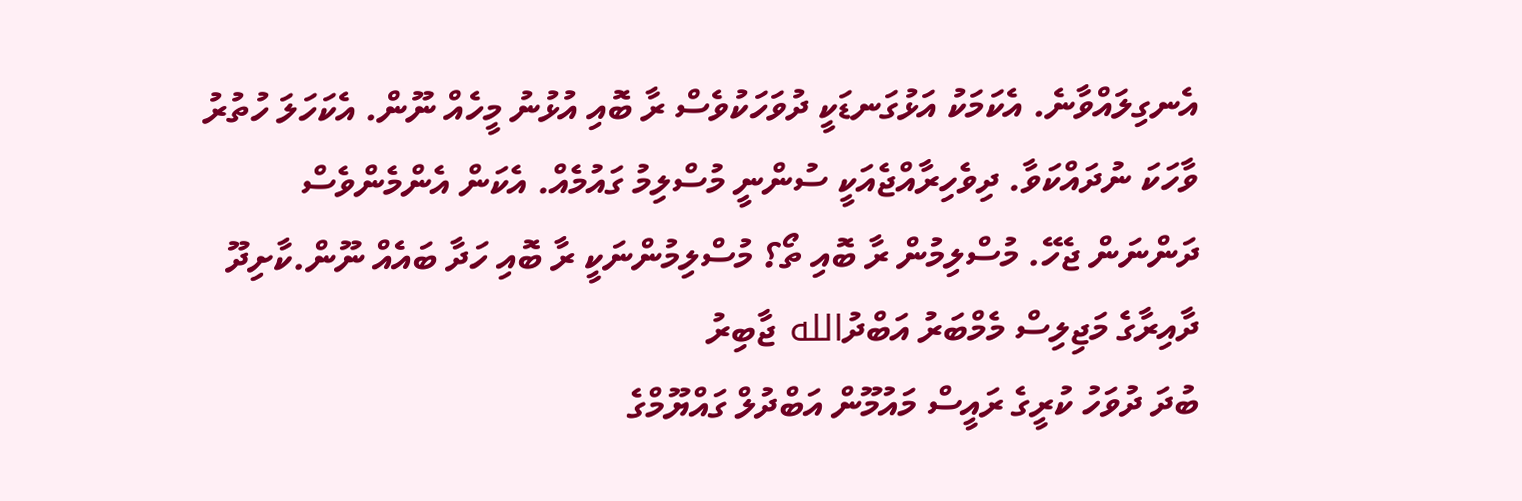އެނގިލައްވާނެ. އެކަމަކު އަޅުގަނޑަކީ ދުވަހަކުވެސް ރާ ބޮއި އުޅުނު މީހެއް ނޫން. އެކަހަލަ ހުތުރު ވާހަކަ ނުދައްކަވާ. ދިވެހިރާއްޖެއަކީ ސުންނީ މުސްލިމު ގައުމެއް. އެކަން އެންމެންވެސް ދަންނަން ޖެހޭ. މުސްލިމުން ރާ ބޮއި ތޯ؟ މުސްލިމުންނަކީ ރާ ބޮއި ހަދާ ބައެއް ނޫން.ކާށިދޫ ދާއިރާގެ މަޖިލިސް މެމްބަރު އަބްދުالله ޖާބިރު
ބުދަ ދުވަހު ކުރީގެ ރައީސް މައުމޫން އަބްދުލް ގައްޔޫމްގެ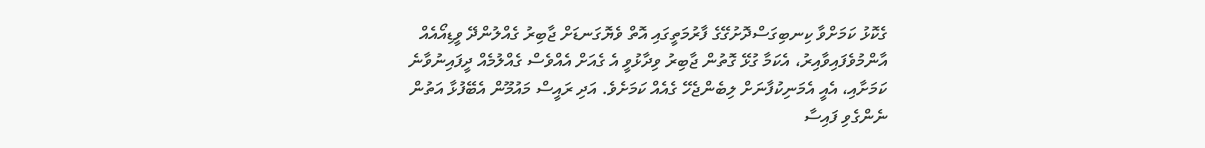ގެކޮޅު ކަމަށްވާ ކިނބިގަސްދޮށުގޭގެ ފާރުމަތީގައި އޮތް ވެޔޮގަނޑަށް ޖާބިރު ގެއްލުންދޭ ވީޑިއޯއެއް އާންމުވެފައިވާއިރު، އެކަމާ ގުޅޭ ގޮތުން ޖާބިރު ވިދާޅުވީ އެ ގެއަށް އެއްވެސް ގެއްލުމެއް ދީފައިނުވާނެ ކަމަށާއި، އެއީ އެމަނިކުފާނަށް ލިބެންޖެހޭ ގެއެއް ކަމަށެވެ. އަދި ރައީސް މައުމޫން އެބޭފުޅާ އަތުން ނެންގެވި ފައިސާ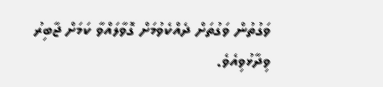ވަގުތުން ވަގުތަށް ދެއްކެވުމަށް ގޮވާލައްވާ ކަމަށް ޖާބިރު ވިދާޅުވިއެވެ.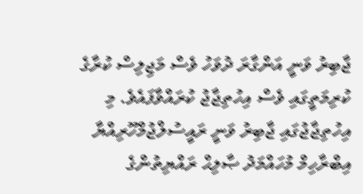ޖާބިރު ވަނީ އަންގާރަ ދުވަހު ވެސް މަޖިލިސް ކުރާގެ ކުރިމަތީގައި ވެސް އިހުތިޖާޖު ކުރައްވާފައެވެ. މި އިހުތިޖާޖުގައި ޖާބިރު ވަނީ ރައީސުލްޖުމްހޫރިއްޔާ އިބްރާހިމް މުހައްމަދު ޞާލިޙް ރައްޔިތުންގެ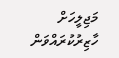މަޖިލީހަށް ހާޒިރުކުރައްވަން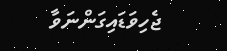ޖެހިވަޑައިގަންނަވާ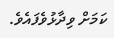ކަމަށް ވިދާޅުވެފައެވެ.